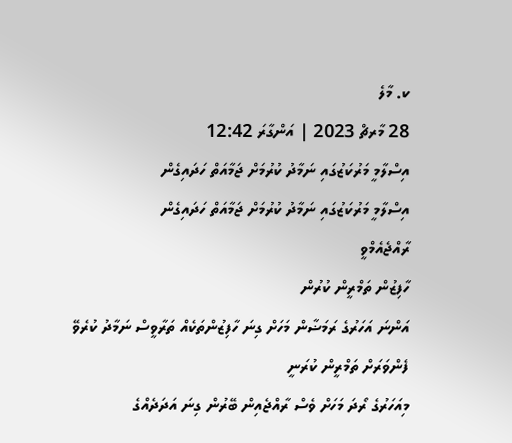ކ. މާލެ
28 މާރޗް 2023 | އަންގާރަ 12:42
އިސްލާމީ މަރުކަޒުގައި ނަމާދު ކުރުމަށް ޖަމާއަތް ހަދައިގެން
އިސްލާމީ މަރުކަޒުގައި ނަމާދު ކުރުމަށް ޖަމާއަތް ހަދައިގެން
ރާއްޖެއެމްވީ
ހާފިޒުން ތަމްރީން ކުރުން
އަންނަ އަހަރުގެ ރަމަޟާން މަހަށް ގިނަ ހާފިޒުންތަކެއް ތަރާވީސް ނަމާދު ކުރެވޭ ފެންވަރަށް ތަމްރީން ކުރަނީ
މިއަހަރުގެ ރޯދަ މަހަށް ވެސް ރާއްޖެއިން ބޭރުން ގިނަ އަދަދެއްގެ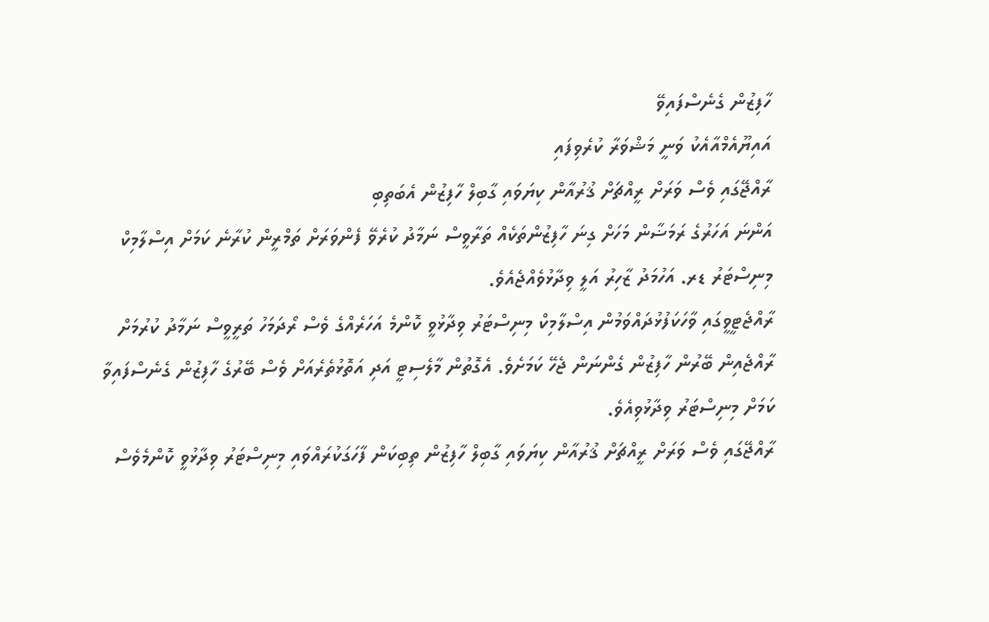ހާފިޒުން ގެނެސްފައިވޭ
އައިޔޫއެމްއާއެކު ވަނީ މަޝްވަރާ ކުރެވިފައި
ރާއްޖޭގައި ވެސް ވަރަށް ރީއްޗަށް ޤުރުއާން ކިޔަވައި ގާބިލް ހާފިޒުން އެބަތިބި
އަންނަ އަހަރުގެ ރަމަޟާން މަހަށް ގިނަ ހާފިޒުންތަކެއް ތަރާވީސް ނަމާދު ކުރެވޭ ފެންވަރަށް ތަމްރީން ކުރާނެ ކަމަށް އިސްލާމިކް މިނިސްޓަރު ޑރ. އަހުމަދު ޒާހިރު އަލީ ވިދާޅުވެއްޖެއެވެ.
ރާއްޖެޓީވީގައި ވާހަކަފުޅުދައްވަމުން އިސްލާމިކް މިނިސްޓަރު ވިދާޅުވީ ކޮންމެ އަހަރެއްގެ ވެސް ރޯދަމަހު ތަރީވީސް ނަމާދު ކުރުމަށް ރާއްޖެއިން ބޭރުން ހާފިޒުން ގެންނަން ޖެހޭ ކަމަށެވެ. އެގޮތުން މާލެސިޓީ އަދި އަތޮޅުތެރެއަށް ވެސް ބޭރުގެ ހާފިޒުން ގެނެސްފައިވާ ކަމަށް މިނިސްޓަރު ވިދާޅުވިއެވެ.
ރާއްޖޭގައި ވެސް ވަރަށް ރީއްޗަށް ޤުރުއާން ކިޔަވައި ގާބިލް ހާފިޒުން ތިބިކަން ފާހަގަކުރައްވައި މިނިސްޓަރު ވިދާޅުވީ ކޮންމެވެސް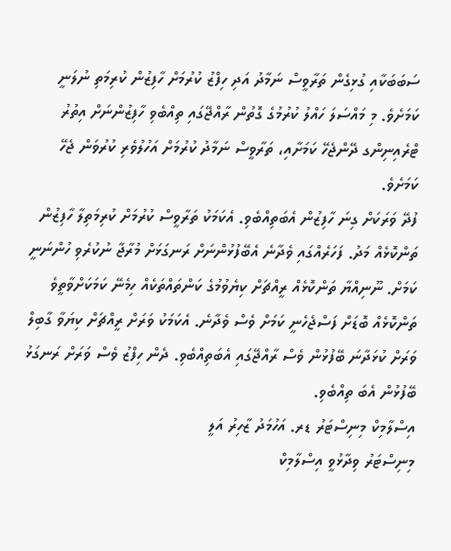ސަބަބަކާއި ގުޅިގެން ތަރާވީސް ނަމާދު އަދި ހިފްޒު ކުރުމަށް ހާފިޒުން ކުރިމަތި ނުލަނީ ކަމަށެވެ. މި މައްސަލަ ހައްލު ކުރުމުގެ ގޮތުން ރާއްޖޭގައި ތިއްބެވި ހާފިޒުންނަށް އިތުރު ޓްރެއިނިންގ ދޭންޖެހޭ ކަމަށާއި، ތަރާވީސް ނަމާދު ކުރުމަށް އަހުލުވެރި ކުރުވަން ޖެހޭ ކަމަށެވެ.
ފުދޭ ވަރަކަށް ގިނަ ހާފިޒުން އެބަތިއްބެވި. އެކަމަކު ތަރާވީސް ކުރުމަށް ކުރިމަތިލާ ހާފިޒުން ތަންކޮޅެއް މަދު. ފަހަރެއްގައި ވެދާނެ އެބޭފުޅުންނަށް ރަނގަޅަށް މުރާޖާ ނުކުރެވި ހުންނަނީ ކަމަށް. ނޫނިއްޔާ ތަންކޮޅެއް ރީއްޗަށް ކިޔެވުމުގެ ކަންތައްތަކެއް ހިމެނޭ ކަމަކަށްވާތީވެ ތަންކޮޅެއް ބޮޑަށް ފަސްޖެހެނީ ކަމަށް ވެސް ވެދާނެ. އެކަމަކު ވަރަށް ރީއްޗަށް ކިޔަވާ ގާބިލް ވަރަށް ކުޅަދާނަ ބޭފުޅުން ވެސް ރާއްޖޭގައި އެބަތިއްބެވި. ދެން ހިފްޒު ވެސް ވަރަށް ރަނގަޅު ބޭފުޅުން އެބަ ތިއްބެވި.
އިސްލާމިކް މިނިސްޓަރު ޑރ. އަހުމަދު ޒާހިރު އަލީ
މިނިސްޓަރު ވިދާޅުވީ އިސްލާމިކް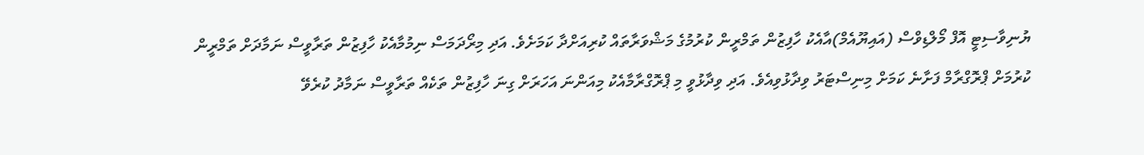ޔުނިވާސިޓީ އޮފް މޯލްޑިވްސް (އައިޔޫއެމް)އާއެކު ހާފިޒުން ތަމްރީން ކުރުމުގެ މަޝްވަރާތައް ކުރިއަށްދާ ކަމަށެވެ. އަދި މިރޯދަމަސް ނިމުމާއެކު ހާފިޒުން ތަރާވީސް ނަމާދަށް ތަމްރީން ކުރުމަށް ޕްރޮގްރާމް ފަށާނެ ކަމަށް މިނިސްޓަރު ވިދާޅުވިއެވެ. އަދި ވިދާޅުވީ މި ޕްރޮގްރާމާއެކު މިއަންނަ އަހަރަށް ގިނަ ހާފިޒުން ތަކެއް ތަރާވީސް ނަމާދު ކުރެވޭ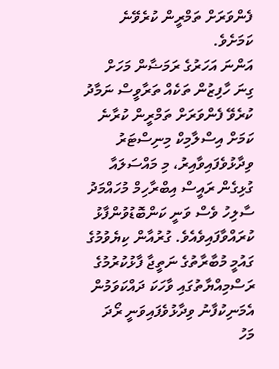ފެންވަރަށް ތަމްރީން ކުރެވޭނެ ކަމަށެވެ.
އަންނަ އަހަރުގެ ރަމަޟާން މަހަށް ގިނަ ހާފިޒުން ތަކެއް ތަރާވީސް ނަމާދު ކުރެވޭ ފެންވަރަށް ތަމްރީން ކުރާނެ ކަމަށް އިސްލާމިކް މިނިސްޓަރު ވިދާޅުވެފައިވާއިރު، މި މައްސަލައާ ގުޅިގެން ރައީސް އިބްރާހިމް މުހައްމަދު ސާލިހު ވެސް ވަނީ ކަންބޮޑުވުންފާޅު ކުރައްވާފައިވެއެވެ. ގުރުއާން ކިޔެވުމުގެ ގައުމީ މުބާރާތުގެ ނަތީޖާ ފާޅުކުރުމުގެ ރަސްމިއްޔާތުގައި ވާހަކަ ދައްކަވަމުން އެމަނިކުފާނު ވިދާޅުވެފައިވަނީ ރޯދަ މަހު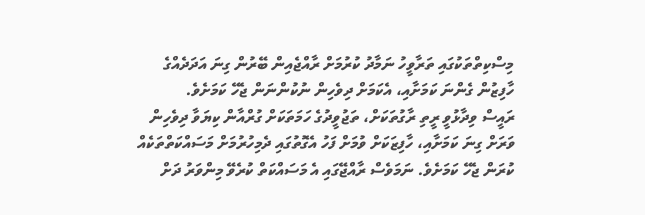މިސްކިތްތަކުގައި ތަރާވީހު ނަމާދު ކުރުމަށް ރާއްޖެއިން ބޭރުން ގިނަ އަދަދެއްގެ ހާފިޒުން ގެންނަ ކަމަށާއި، އެކަމަށް ދިވެހިން ނުކުންނަން ޖެހޭ ކަމަށެވެ.
ރައީސް ވިދާޅުވީ ރީތި ރާގުތަކަށް، ތަޖުވީދުގެ ހަމަތަކަށް ގުރްއާން ކިޔަވާ ދިވެހިން ވަރަށް ގިނަ ކަމަށާއި، ހާފިޒަކަށް ވުމަށް ފަހު އެގޮތުގައި ދެމިހުރުމަށް މަސައްކަތްތަކެއް ކުރަން ޖެހޭ ކަމަށެވެ. ނަމަވެސް ރާއްޖޭގައި އެ މަސައްކަތް ކުރެވޭ މިންވަރު ދަށް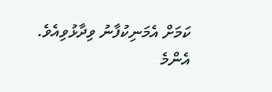ކަމަށް އެމަނިކުފާނު ވިދާޅުވިއެވެ.
އެންމެ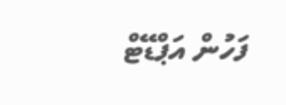ފަހުން އަޕްޑޭޓް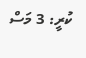ކުރީ: 3 މަސް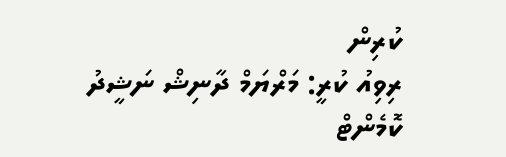ކުރިން
ރިވިއު ކުރީ: މަރްޔަމް ދާނިޝް ނަޝީދު
ކޮމެންޓް